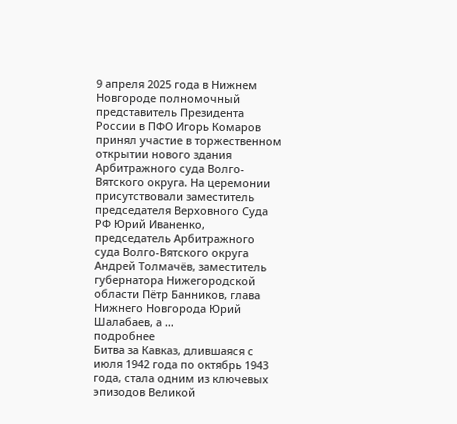9 апреля 2025 года в Нижнем Новгороде полномочный представитель Президента России в ПФО Игорь Комаров принял участие в торжественном открытии нового здания Арбитражного суда Волго-Вятского округа. На церемонии присутствовали заместитель председателя Верховного Суда РФ Юрий Иваненко, председатель Арбитражного суда Волго-Вятского округа Андрей Толмачёв, заместитель губернатора Нижегородской области Пётр Банников, глава Нижнего Новгорода Юрий Шалабаев, а …
подробнее
Битва за Кавказ, длившаяся с июля 1942 года по октябрь 1943 года, стала одним из ключевых эпизодов Великой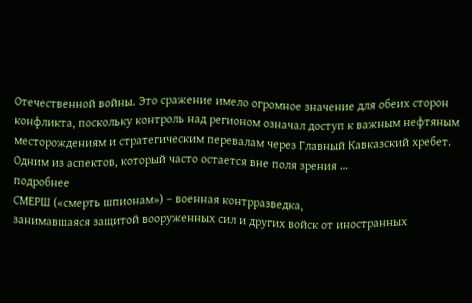Отечественной войны. Это сражение имело огромное значение для обеих сторон конфликта, поскольку контроль над регионом означал доступ к важным нефтяным месторождениям и стратегическим перевалам через Главный Кавказский хребет. Одним из аспектов, который часто остается вне поля зрения …
подробнее
СМЕРШ («смерть шпионам») – военная контрразведка,
занимавшаяся защитой вооруженных сил и других войск от иностранных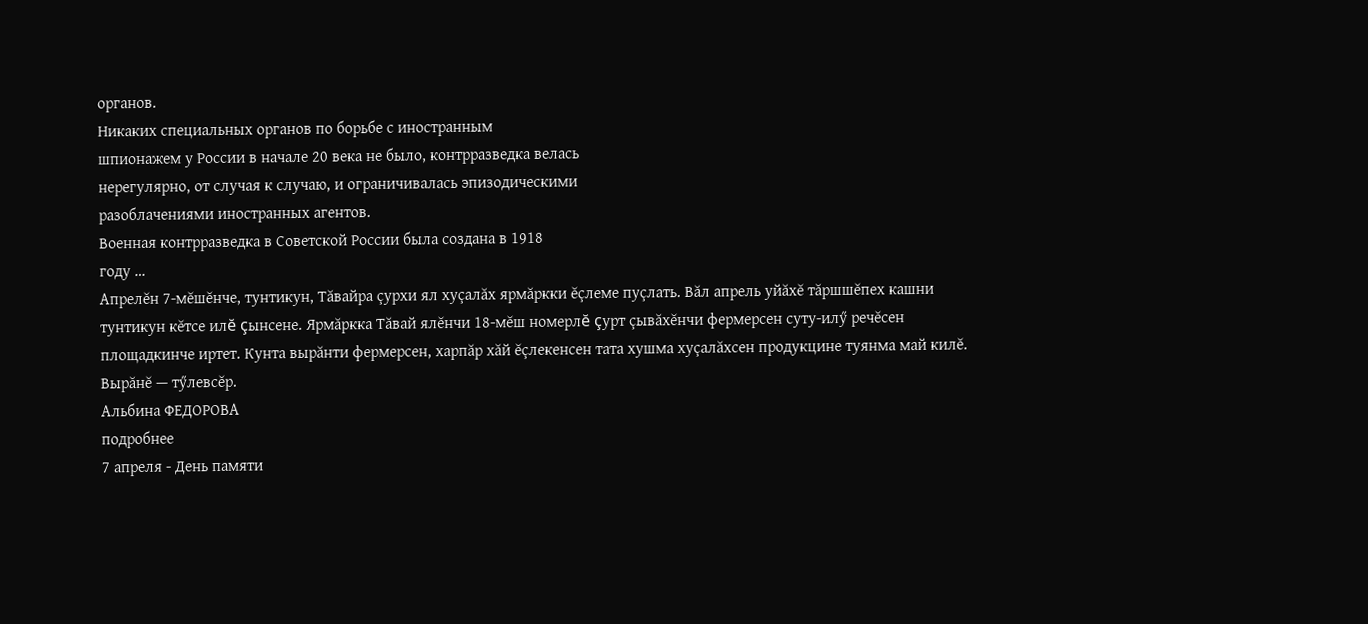органов.
Никаких специальных органов по борьбе с иностранным
шпионажем у России в начале 20 века не было, контрразведка велась
нерегулярно, от случая к случаю, и ограничивалась эпизодическими
разоблачениями иностранных агентов.
Военная контрразведка в Советской России была создана в 1918
году …
Апрелĕн 7-мĕшĕнче, тунтикун, Тăвайра çурхи ял хуçалăх ярмăркки ĕçлеме пуçлать. Вăл апрель уйăхĕ тăршшĕпех кашни тунтикун кĕтсе илĕ çынсене. Ярмăркка Тăвай ялĕнчи 18-мĕш номерлĕ çурт çывăхĕнчи фермерсен суту-илӳ речĕсен площадкинче иртет. Кунта вырăнти фермерсен, харпăр хăй ĕçлекенсен тата хушма хуçалăхсен продукцине туянма май килĕ. Вырăнĕ — тӳлевсĕр.
Альбина ФЕДОРОВА
подробнее
7 апреля - День памяти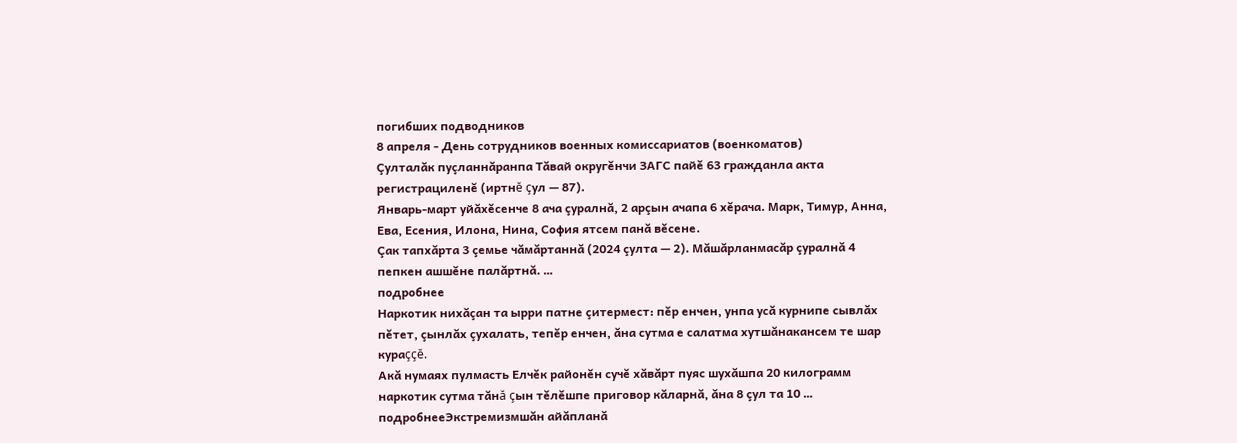погибших подводников
8 апреля - День сотрудников военных комиссариатов (военкоматов)
Çулталăк пуçланнăранпа Тăвай округĕнчи ЗАГС пайĕ 63 гражданла акта регистрациленĕ (иртнĕ çул — 87).
Январь-март уйăхĕсенче 8 ача çуралнă, 2 арçын ачапа 6 хĕрача. Марк, Тимур, Анна, Ева, Есения, Илона, Нина, София ятсем панă вĕсене.
Çак тапхăрта 3 çемье чăмăртаннă (2024 çулта — 2). Мăшăрланмасăр çуралнă 4 пепкен ашшĕне палăртнă. …
подробнее
Наркотик нихăçан та ырри патне çитермест: пĕр енчен, унпа усă курнипе сывлăх пĕтет, çынлăх çухалать, тепĕр енчен, ăна сутма е салатма хутшăнакансем те шар кураççĕ.
Акă нумаях пулмасть Елчĕк районĕн сучĕ хăвăрт пуяс шухăшпа 20 килограмм наркотик сутма тăнă çын тĕлĕшпе приговор кăларнă, ăна 8 çул та 10 …
подробнееЭкстремизмшăн айăпланă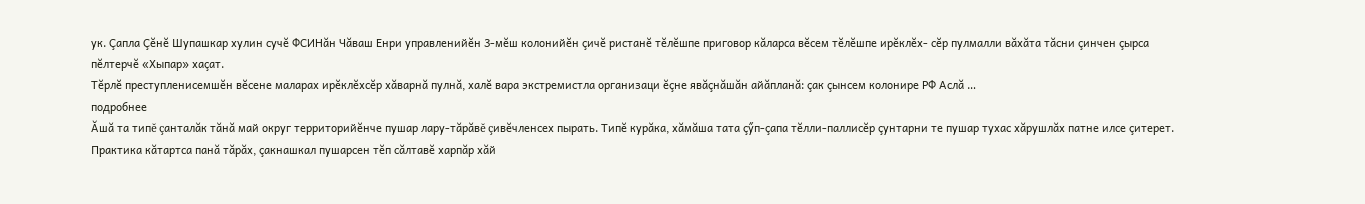ук. Çапла Çĕнĕ Шупашкар хулин сучĕ ФСИНăн Чăваш Енри управленийĕн 3-мĕш колонийĕн çичĕ ристанĕ тĕлĕшпе приговор кăларса вĕсем тĕлĕшпе ирĕклĕх- сĕр пулмалли вăхăта тăсни çинчен çырса пĕлтерчĕ «Хыпар» хаçат.
Тĕрлĕ преступленисемшĕн вĕсене маларах ирĕклĕхсĕр хăварнă пулнă, халĕ вара экстремистла организаци ĕçне явăçнăшăн айăпланă: çак çынсем колонире РФ Аслă …
подробнее
Ăшă та типĕ çанталăк тăнă май округ территорийĕнче пушар лару-тăрăвĕ çивĕчленсех пырать. Типĕ курăка, хăмăша тата çӳп-çапа тĕлли-паллисĕр çунтарни те пушар тухас хăрушлăх патне илсе çитерет. Практика кăтартса панă тăрăх, çакнашкал пушарсен тĕп сăлтавĕ харпăр хăй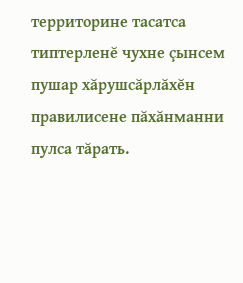территорине тасатса типтерленĕ чухне çынсем пушар хăрушсăрлăхĕн правилисене пăхăнманни пулса тăрать.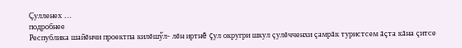Çулленех …
подробнее
Республика шайĕнчи проектпа килĕшӳл- лĕн иртнĕ çул округри шкул çулĕчченхи çамрăк туристсем ăçта кăна çитсе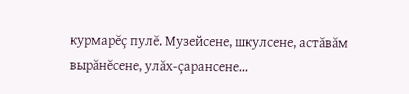курмарĕç пулĕ. Музейсене, шкулсене, астăвăм вырăнĕсене, улăх-çарансене...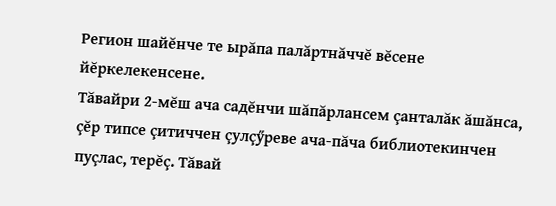Регион шайĕнче те ырăпа палăртнăччĕ вĕсене йĕркелекенсене.
Тăвайри 2-мĕш ача садĕнчи шăпăрлансем çанталăк ăшăнса, çĕр типсе çитиччен çулçӳреве ача-пăча библиотекинчен пуçлас, терĕç. Тăвай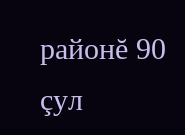районĕ 90 çул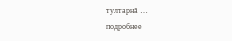тултарнă …
подробнее